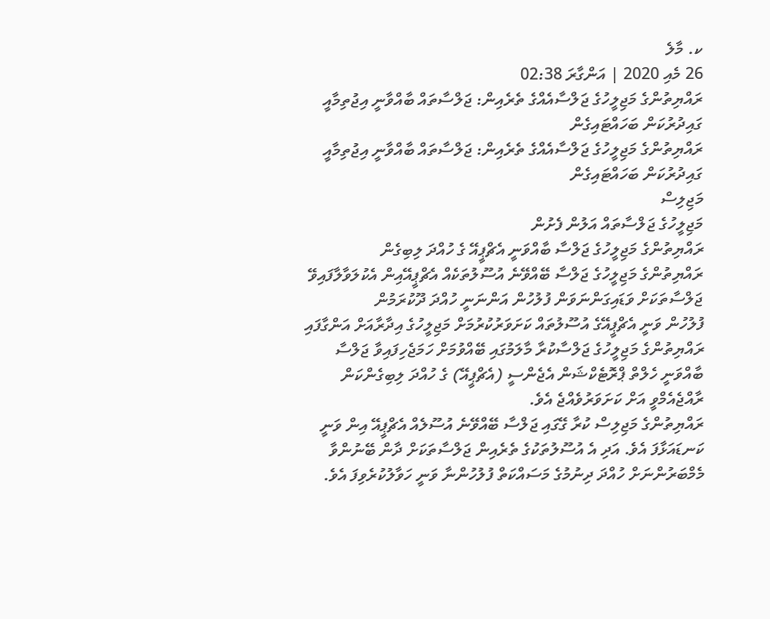ކ. މާލެ
26 މެއި 2020 | އަންގާރަ 02:38
ރައްޔިތުންގެ މަޖިލީހުގެ ޖަލްސާއެއްގެ ތެރެއިން: ޖަލްސާތައް ބާއްވާނީ އިޖުތިމާއީ ގައިދުރުކަން ބަހައްޓައިގެން
ރައްޔިތުންގެ މަޖިލީހުގެ ޖަލްސާއެއްގެ ތެރެއިން: ޖަލްސާތައް ބާއްވާނީ އިޖުތިމާއީ ގައިދުރުކަން ބަހައްޓައިގެން
މަޖިލިސް
މަޖިލީހުގެ ޖަލްސާތައް އަލުން ފެށުން
ރައްޔިތުންގެ މަޖިލީހުގެ ޖަލްސާ ބާއްވަނީ އެޗްޕީއޭ ގެ ހުއްދަ ލިބިގެން
ރައްޔިތުންގެ މަޖިލީހުގެ ޖަލްސާ ބޭއްވޭނެ އުސޫލުތަކެއް އެޗްޕީއޭއިން އެކުލަވާލާފައިވޭ
ޖަލްސާތަކަށް ވަޑައިގަންނަވަން ފުލުހުން އަންނަނީ ހުއްދަ ދޫކުރަމުން
ފުލުހުން ވަނީ އެޗްޕީއޭގެ އުސޫލުތައް ކަށަވަރުކުރުމަށް މަޖިލީހުގެ އިދާރާއަށް އަންގާފައި
ރައްޔިތުންގެ މަޖިލީހުގެ ޖަލްސާކުރާ މާލަމުގައި ބޭއްވުމަށް ހަމަޖެހިފައިވާ ޖަލްސާ ބާއްވަނީ ހެލްތް ޕްރޮޓެކްޝަން އެޖެންސީ (އެޗްޕީއޭ) ގެ ހުއްދަ ލިބިގެންކަން ރާއްޖެއެމްވީ އަށް ކަށަވަރުވެއްޖެ އެވެ.
ރައްޔިތުންގެ މަޖިލިސް ކުރާ ގޭގައި ޖަލްސާ ބޭއްވޭނެ އުސޫލެއް އެޗްޕީއޭ އިން ވަނީ ކަނޑައަޅާފަ އެވެ. އަދި އެ އުސޫލުތަކުގެ ތެރެއިން ޖަލްސާތަކަށް ދާން ބޭނުންވާ މެމްބަރުންނަށް ހުއްދަ ދިނުމުގެ މަސައްކަތް ފުލުހުންނާ ވަނީ ހަވާލުކުރެވިފަ އެވެ.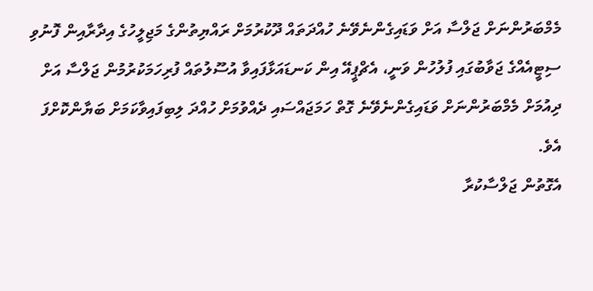މެމްބަރުންނަށް ޖަލްސާ އަށް ވަޑައިގެންނެވޭނެ ހުއްދަތައް ދޫކުރުމަށް ރައްޔިތުންގެ މަޖިލީހުގެ އިދާރާއިން ފޮނުވި ސިޓީއެއްގެ ޖަވާބުގައި ފުލުހުން ވަނީ، އެޗްޕީއޭ އިން ކަނޑައަޅާފައިވާ އުސޫލުތައް ފުރިހަމަކުރުމުން ޖަލްސާ އަށް ދިއުމަށް މެމްބަރުންނަށް ވަޑައިގެންނެވޭނެ ގޮތް ހަމަޖައްސައި ދެއްވުމަށް ހުއްދަ ލިބިފައިވާކަމަށް ބަޔާންކޮށްފަ އެވެ.
އެގޮތުން ޖަލްސާކުރާ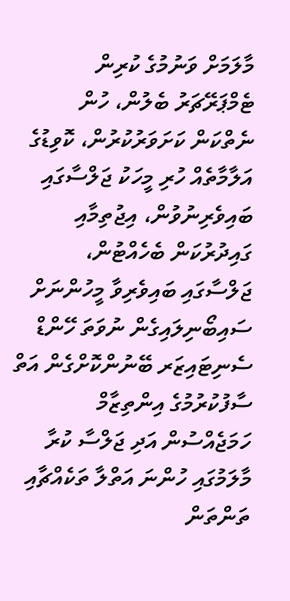މާލަމަށް ވަނުމުގެ ކުރިން ޓެމްޕަރޭޗަރު ބެލުން، ހުން ނެތްކަން ކަށަވަރުކުރުން، ކޮވިޑުގެ އަލާމާތެއް ހުރި މީހަކު ޖަލްސާގައި ބައިވެރިނުވުން، އިޖުތިމާއި ގައިދުރުކަން ބެހެއްޓުން، ޖަލްސާގައި ބައިވެރިވާ މީހުންނަށް ސައިބޯނިލައިގެން ނުވަތަ ހޭންޑް ސެނިޓައިޒަރ ބޭނުންކޮށްގެން އަތް ސާފުކުރުމުގެ އިންތިޒާމް ހަމަޖެއްސުން އަދި ޖަލްސާ ކުރާ މާލަމުގައި ހުންނަ އަތްލާ ތަކެއްޗާއި ތަންތަން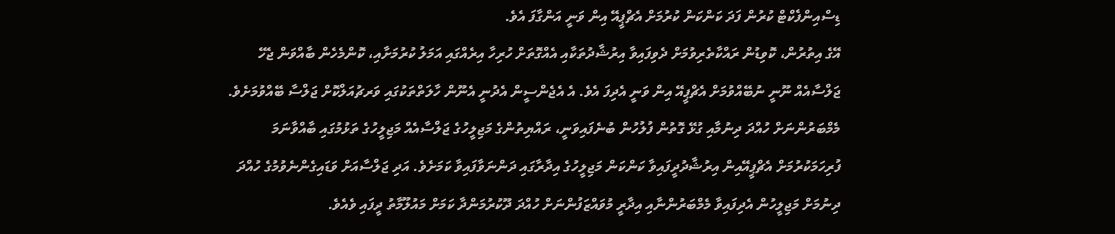ޑިސްއިންފެކްޓް ކުރުން ފަދަ ކަންކަން ކުރުމަށް އެޗްޕީއޭ އިން ވަނީ އަންގާފަ އެވެ.
އޭގެ އިތުރުން، ކޮވިޑުން ރައްކާތެރިވުމަށް ދެވިފައިވާ އިރުޝާދުތަކާއި އެއްގޮތަށް ހުރިހާ އިރެއްގައި އަމަލު ކުރުމަށާއި، ކޮންމެހެން ބާއްވަން ޖެހޭ ޖަލްސާއެއް ނޫނީ ނުބޭއްވުމަށް އެޗްޕީއޭ އިން ވަނީ އެދިފަ އެވެ. އެ އެޖެންސީން އެދުނީ އެނޫން ހާލަތްތަކުގައި ވަރޗުއަލްކޮށް ޖަލްސާ ބޭއްވުމަށެވެ.
މެމްބަރުންނަށް ހުއްދަ ދިނުމާއި ގުޅޭ ގޮތުން ފުލުހުން ބުނެފައިވަނީ، ރައްޔިތުންގެ މަޖިލީހުގެ ޖަލްސާއެއް މަޖިލީހުގެ ތަޅުމުގައި ބާއްވާނަމަ ފުރިހަމަކުރުމަށް އެޗްޕީއޭއިން އިރުޝާދުދީފައިވާ ކަންކަން މަޖިލީހުގެ އިދާރާގައި ދަންނަވާފައިވާ ކަމަށެވެ. އަދި ޖަލްސާއަށް ވަޑައިގެންނެވުމުގެ ހުއްދަ ދިނުމަށް މަޖިލީހުން އެދިފައިވާ މެމްބަރުންނާއި އިދާރީ މުވައްޒަފުންނަށް ހުއްދަ ދޫކުރުމަންދާ ކަމަށް މައުލޫމާތު ދީފައި ވެއެވެ.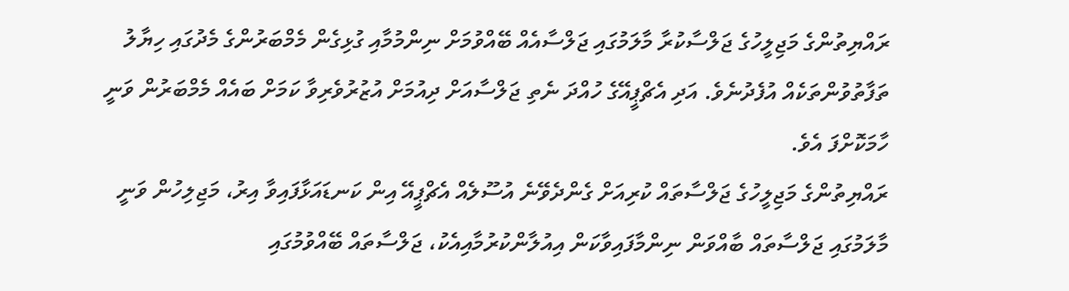ރައްޔިތުންގެ މަޖިލީހުގެ ޖަލްސާކުރާ މާލަމުގައި ޖަލްސާއެއް ބޭއްވުމަށް ނިންމުމާއި ގުޅިގެން މެމްބަރުންގެ މެދުގައި ހިޔާލު ތަފާތުވުންތަކެއް އުފެދުނެވެ. އަދި އެޗްޕީއޭގެ ހުއްދަ ނެތި ޖަލްސާއަށް ދިއުމަށް އުޒުރުވެރިވާ ކަމަށް ބައެއް މެމްބަރުން ވަނީ ހާމަކޮށްފަ އެވެ.
ރައްޔިތުންގެ މަޖިލީހުގެ ޖަލްސާތައް ކުރިއަށް ގެންދެވޭނެ އުސޫލެއް އެޗްޕީއޭ އިން ކަނޑައަޅާފައިވާ އިރު، މަޖިލިހުން ވަނީ މާލަމުގައި ޖަލްސާތައް ބާއްވަން ނިންމާފައިވާކަން އިއުލާންކުރުމާއިއެކު، ޖަލްސާތައް ބޭއްވުމުގައި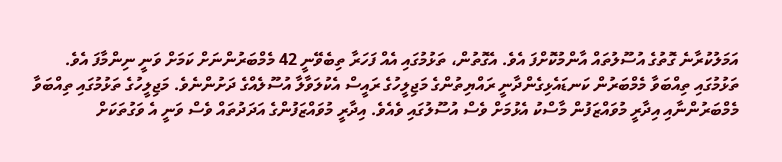އަމަލުކުރާނެ ގޮތުގެ އުސޫލުތައް އާންމުކޮށްފަ އެވެ. އެގޮތުން، ތަޅުމުގައި އެއް ފަހަރާ ތިބެވޭނީ 42 މެމްބަރުންނަށް ކަމަށް ވަނީ ނިންމާފަ އެވެ.
ތަޅުމުގައި ތިއްބަވާ މެމްބަރުން ކަނޑައެޅިގެންދާނީ ރައްޔިތުންގެ މަޖިލީހުގެ ރައީސް އެކުލަވާލާ އުސޫލެއްގެ ދަށުންނެވެ. މަޖިލީހުގެ ތަޅުމުގައި ތިއްބަވާ މެމްބަރުންނާއި އިދާރީ މުވައްޒަފުން މާސްކު އެޅުމަށް ވެސް އުސޫލުގައި ވެއެވެ. އިދާރީ މުވައްޒަފުންގެ އަދަދުތައް ވެސް ވަނީ އެ ވަގުތަކަށް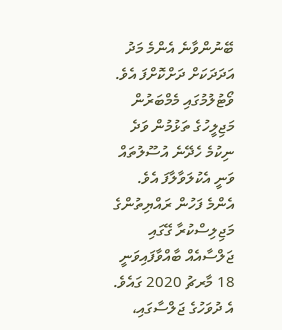ބޭނުންވާނެ އެންމެ މަދު އަދަދަކަށް ދަށްކޮށްފަ އެވެ. ވޯޓުލުމުގައި މެމްބަރުން މަޖިލީހުގެ ތަޅުމުން ވަދެ ނިކުމެ ހެދޭނެ އުސޫލުތައް ވަނީ އެކުލަވާލާފަ އެވެ.
އެންމެ ފަހުން ރައްޔިތުންގެ މަޖިލިސްކުރާ ގޭގައި ޖަލްސާއެއް ބާއްވާފައިވަނީ 18 މާރޗު 2020 ގައެވެ. އެ ދުވަހުގެ ޖަލްސާގައި،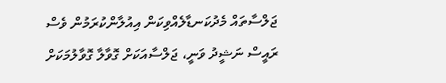ޖަލްސާތައް މެދުކަނޑާލެއްވިކަން އިއުލާންކުރަމުން ވެސް ރައީސް ނަޝީދު ވަނީ، ޖަލްސާއަކަށް ގޮވާލާ ގޮވާލުމަކަށް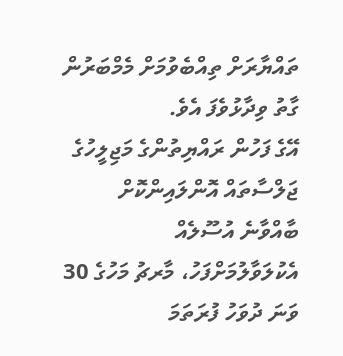ތައްޔާރަށް ތިއްބެވުމަށް މެމްބަރުން ގާތު ވިދާޅުވެފަ އެވެ.
އޭގެ ފަހުން ރައްޔިތުންގެ މަޖިލީހުގެ ޖަލްސާތައް އޮންލައިންކޮށް ބާއްވާނެ އުސޫލެއް އެކުލަވާލުމަށްފަހު، މާރޗު މަހުގެ 30 ވަނަ ދުވަހު ފުރަތަމަ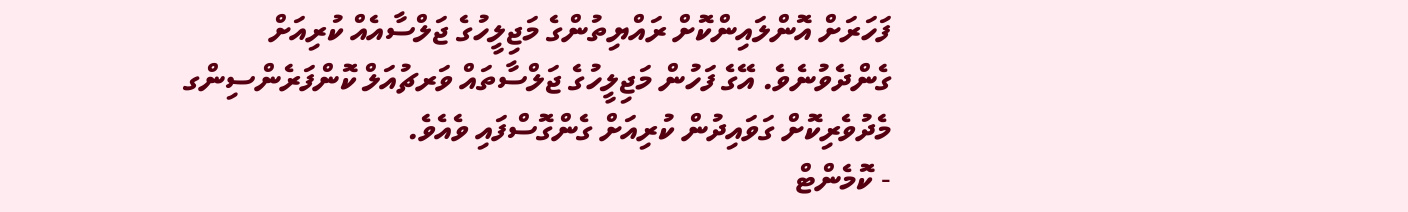ފަހަރަށް އޮންލައިންކޮށް ރައްޔިތުންގެ މަޖިލީހުގެ ޖަލްސާއެއް ކުރިއަށް ގެންދެވުނެވެ. އޭގެ ފަހުން މަޖިލީހުގެ ޖަލްސާތައް ވަރޗުއަލް ކޮންފަރެންސިންގ މެދުވެރިކޮށް ގަވައިދުން ކުރިއަށް ގެންގޮސްފައި ވެއެވެ.
- ކޮމެންޓް